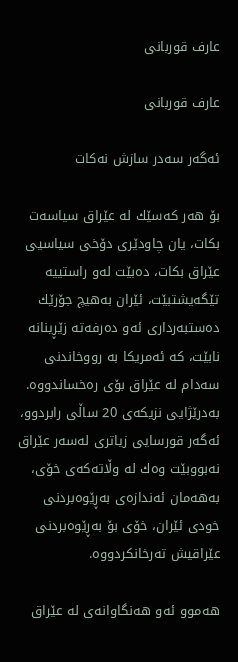عارف قوربانی

عارف قوربانی

ئه‌گه‌ر سه‌در سازش نه‌كات

بۆ هه‌ر كه‌سێك له‌ عێراق سیاسه‌ت بكات، یان چاودێری دۆخی سیاسیی عێراق بكات، ده‌بێت له‌و راستییه‌ تێگه‌یشتبێت، ئێران به‌هیچ جۆرێك ده‌ستبه‌رداری ئه‌و ده‌رفه‌ته‌ زێڕینانه‌ نابێت، كه‌ ئه‌مریكا به‌ رووخاندنی سه‌دام له‌ عێراق بۆی ره‌خساندووه‌. به‌درێژایی نزیكەی‌ 20 ساڵی رابردوو، ئه‌گه‌ر قورسایی زیاتری له‌سه‌ر عێراق نه‌بووبێت وه‌ك له‌ وڵاته‌كه‌ی خۆی، به‌هه‌مان ئه‌ندازه‌ی به‌ڕێوه‌بردنی خودی ئێران، خۆی بۆ به‌ڕێوه‌بردنی عێراقیش ته‌رخانكردووه‌.

هه‌موو ئه‌و هه‌نگاوانه‌ی له‌ عێراق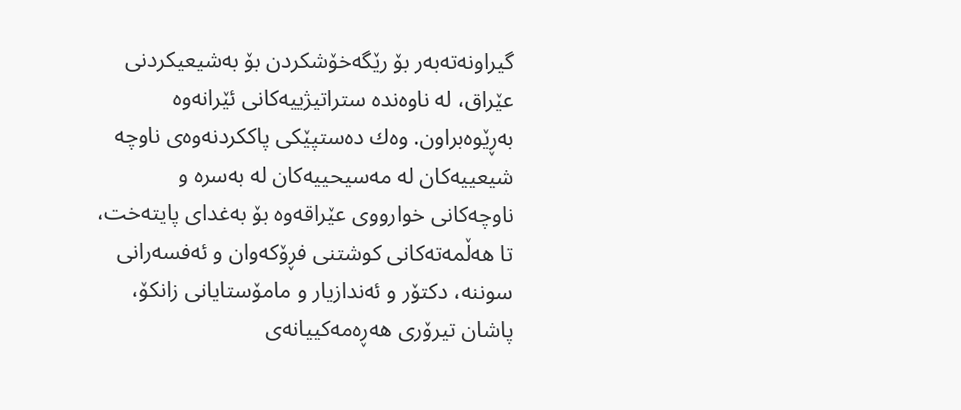گیراونه‌ته‌به‌ر بۆ رێگه‌خۆشكردن بۆ به‌شیعیكردنی عێراق، له‌ ناوه‌نده‌ ستراتیژییه‌كانی ئێرانه‌وه‌ به‌ڕێوه‌براون. وه‌ك ده‌ستپێكی پاکكردنه‌وه‌ی ناوچه‌ شیعییه‌كان له‌ مه‌سیحییه‌كان له‌ به‌سره ‌و ناوچه‌كانی خوارووی عێراقه‌وه‌ بۆ به‌غدای پایته‌خت، تا هه‌ڵمه‌ته‌كانی كوشتنی فڕۆكه‌وان و ئه‌فسه‌رانی سوننه‌، دكتۆر و ئه‌ندازیار و مامۆستایانی زانكۆ، پاشان تیرۆری هه‌ڕه‌مه‌كییانه‌ی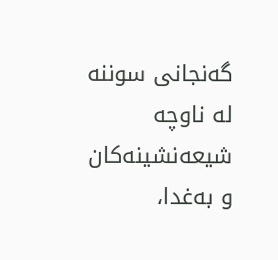گه‌نجانی سوننه‌ له‌ ناوچه‌ شیعه‌نشینه‌كان و به‌غدا،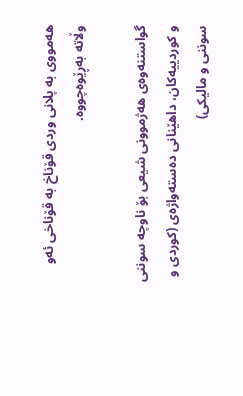هه‌مووی به‌ پلانی وردی قۆناخ به‌ قۆناخی ئه‌و وڵاته‌ به‌ڕێوه‌چووه‌.

گواستنه‌وه‌ی هه‌ژموونی شیعی بۆ ناوچه‌ سوننی و كوردییه‌كان، داهێنانی ده‌سته‌واژه‌ی (كوردی و سوننی و مالیكی)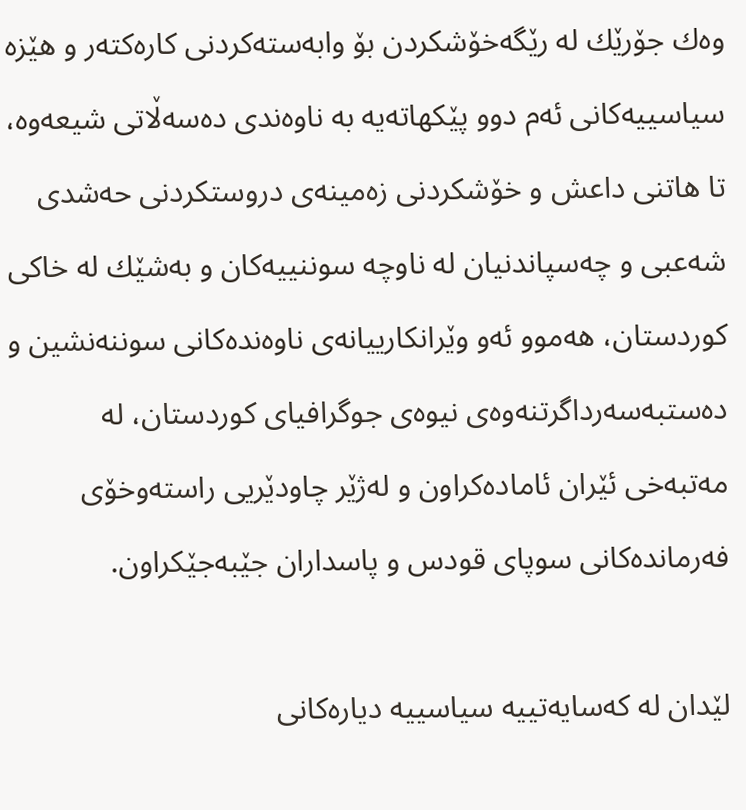وه‌ك جۆرێك له‌ رێگه‌خۆشكردن بۆ وابه‌سته‌كردنی كاره‌كته‌ر و هێزه‌ سیاسییه‌كانی ئه‌م دوو پێكهاته‌یه‌ به‌ ناوه‌ندی ده‌سه‌ڵاتی شیعه‌وه‌، تا هاتنی داعش و خۆشكردنی زه‌مینه‌ی دروستكردنی حه‌شدی شه‌عبی و چه‌سپاندنیان له‌ ناوچه‌ سوننییه‌كان و به‌شێك له‌ خاكی كوردستان، هه‌موو ئه‌و وێرانكارییانه‌ی ناوه‌نده‌كانی سوننه‌نشین و ده‌ستبه‌سه‌رداگرتنه‌وه‌ی نیوه‌ی جوگرافیای كوردستان، له‌ مه‌تبه‌خی ئێران ئاماده‌كراون و له‌ژێر چاودێریی راسته‌وخۆی فه‌رمانده‌كانی سوپای قودس و پاسداران جێبه‌جێكراون.

لێدان له‌ كه‌سایه‌تییه‌ سیاسییه‌ دیاره‌كانی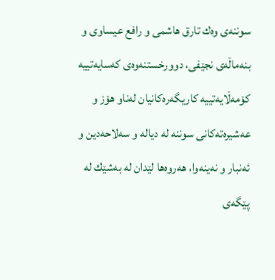سوننه‌ی وه‌ك تارق هاشمی و رافع عیساوی و بنه‌ماڵه‌ی نجێفی، دوورخستنه‌وه‌ی كه‌سایه‌تییه‌ كۆمه‌ڵایه‌تییه‌ كاریگه‌ره‌كانیان له‌ناو هۆز و عه‌شیره‌ته‌كانی سوننه‌ له‌ دیاله‌ و سەلاحه‌دین و ئه‌نبار و نه‌ینه‌وا، هه‌روه‌ها لێدان له‌ به‌شێك له‌ پێگه‌ی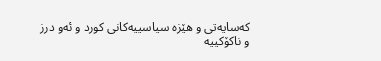كه‌سایه‌تی و هێزه‌ سیاسییه‌كانی كورد و ئه‌و درز و ناكۆكییه‌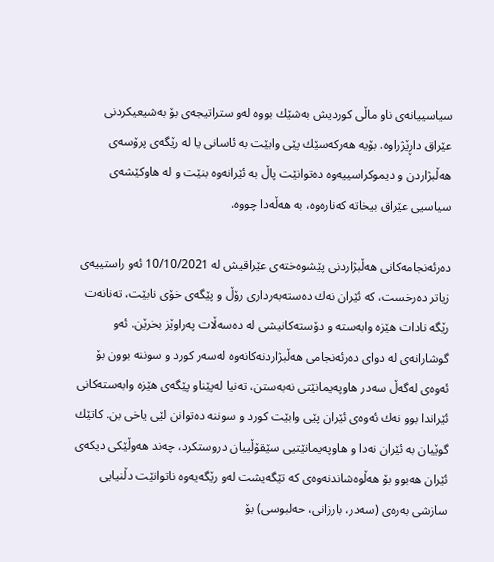سیاسییانه‌ی ناو ماڵی كوردیش به‌شێك بووه‌ له‌و ستراتیجه‌ی بۆ به‌شیعیكردنی عێراق داڕێژراوه‌. بۆیه‌ هه‌ركه‌سێك پێی وابێت به‌ ئاسانی یا له‌ رێگه‌ی پرۆسه‌ی هه‌ڵبژاردن و دیموكراسییه‌وه‌ ده‌توانێت پاڵ به‌ ئێرانه‌وه‌ بنێت و له‌ هاوكێشه‌ی سیاسیی عێراق بیخاته‌ كه‌ناره‌وه‌، به‌ هه‌ڵه‌دا چووه‌.

ده‌رئه‌نجامه‌كانی هه‌ڵبژاردنی پێشوه‌خته‌ی عێراقیش له‌ 10/10/2021 ئه‌و راستییه‌ی زیاتر ده‌رخست، كه‌ ئێران نه‌ك ده‌سته‌به‌رداری رۆڵ و پێگه‌ی خۆی نابێت، ته‌نانه‌ت رێگه‌ نادات هێزه‌ وابه‌سته ‌و دۆسته‌كانیشی له‌ ده‌سه‌ڵات په‌راوێز بخرێن. ئه‌و گوشارانه‌ی له‌ دوای ده‌رئه‌نجامی هه‌ڵبژاردنه‌كانه‌وه‌ له‌سه‌ر كورد و سوننه‌ بوون بۆ ئه‌وه‌ی له‌گه‌ڵ سه‌در هاوپه‌یمانێتی نه‌به‌ستن، ته‌نیا له‌پێناو پێگه‌ی هێزه‌ وابه‌سته‌كانی ئێراندا بوو نه‌ك ئه‌وه‌ی ئێران پێی وابێت كورد و سوننه‌ ده‌توانن لێی یاخی بن. كاتێك گوێیان به‌ ئێران نه‌دا و هاوپه‌یمانێتیی سێقۆڵییان دروستكرد، چه‌ند هه‌وڵێكی دیكه‌ی ئێران هه‌بوو بۆ هه‌ڵوه‌شاندنه‌وه‌ی كه‌ تێگه‌یشت له‌و رێگه‌یه‌وه‌ ناتوانێت دڵنیایی سازشی به‌ره‌ی (سه‌در، بارزانی، حه‌لبوسی) بۆ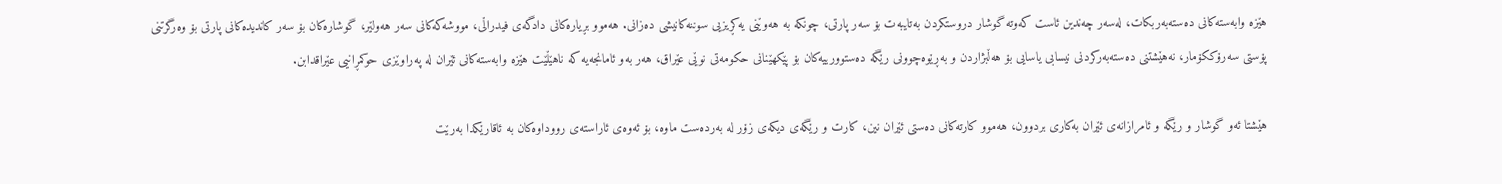هێزه‌ وابه‌سته‌كانی ده‌سته‌به‌ربكات، له‌سه‌ر چه‌ندین ئاست كه‌وته‌ گوشار دروستكردن به‌تایبه‌ت بۆ سه‌ر پارتی، چونكه‌ به‌ هه‌وێنی یه‌كڕیزیی سوننه‌كانیشی ده‌زانی. هه‌موو بڕیاره‌كانی دادگەی فیدراڵی، مووشه‌كه‌كانی سه‌ر هه‌ولێر، گوشاره‌كان بۆ سه‌ر كاندیدەكانی پارتی بۆ وه‌رگرتنی پۆستی سه‌رۆككۆمار، نه‌هێشتنی ده‌سته‌به‌ركردنی نیسابی یاسایی بۆ هه‌ڵبژاردن و به‌ڕێوه‌چوونی رێگە ده‌ستوورییه‌كان بۆ پێكهێنانی حكومه‌تی نوێی عێراق، هه‌ر به‌و ئامانجه‌یه‌ كه‌ ناهێڵێت هێزه‌ وابه‌سته‌كانی ئێران له‌ په‌راوێزی حوكمڕانیی عێراقدابن.

هێشتا ئه‌و گوشار و رێگه‌ و ئامرازانه‌ی ئێران به‌كاری بردوون، هه‌موو كارته‌كانی ده‌ستی ئێران نین، كارت و رێگەی دیكه‌ی زۆر له‌ به‌رده‌ست ماوه‌، بۆ ئه‌وه‌ی ئاراسته‌ی رووداوه‌كان به‌ ئاقارێكدا به‌رێت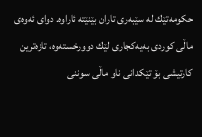حكومه‌تێك له‌ سێبه‌ری تاران بێنێته‌ ئاراوه‌. دوای ئه‌وه‌ی ماڵی كوردی به‌یه‌كجاری لێك دوورخسته‌وه‌، تازه‌ترین كارتیشی بۆ تێكدانی ناو ماڵی سوننی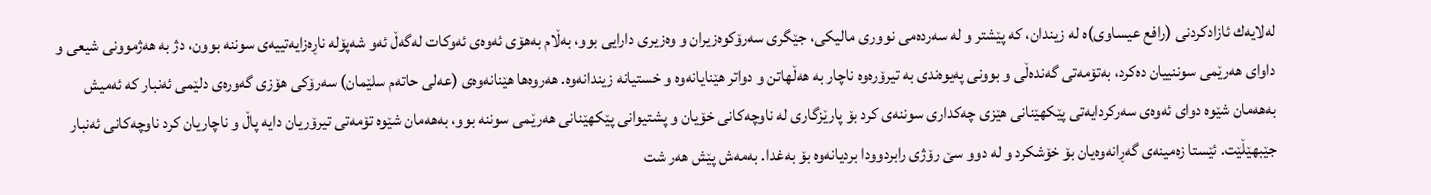له‌لایه‌ك ئازادكردنی (رافع عیساوی)ه‌ له‌ زیندان، كه‌ پێشتر و له‌ سه‌رده‌می نووری مالیكی، جێگری سه‌رۆكوه‌زیران و وه‌زیری دارایی بوو، به‌ڵام به‌هۆی ئه‌وه‌ی ئه‌وكات له‌گه‌ڵ ئه‌و شه‌پۆله‌ ناڕه‌زایه‌تییه‌ی سوننه‌ بوون، دژ به‌ هه‌ژموونی شیعی و داوای هه‌رێمی سوننییان ده‌كرد، به‌تۆمه‌تی گه‌نده‌ڵی و بوونی په‌یوه‌ندی به‌ تیرۆره‌وه‌ ناچار به‌ هه‌ڵهاتن و دواتر هێنایانه‌وه ‌و خستیانه‌ زیندانه‌وه‌. هه‌روه‌ها هێنانه‌وه‌ی (عه‌لی حاته‌م سلێمان) سه‌رۆكی هۆزی گه‌وره‌ی دلێمی ئه‌نبار كه‌ ئه‌میش به‌هه‌مان شێوه‌ دوای ئه‌وه‌ی سه‌ركردایه‌تی پێكهێنانی هێزی چه‌كداری سوننه‌ی كرد بۆ پارێزگاری له‌ ناوچه‌كانی خۆیان و پشتیوانی پێكهێنانی هه‌رێمی سوننه‌ بوو، به‌هه‌مان شێوه‌ تۆمه‌تی تیرۆریان دایه‌ پاڵ و ناچاریان كرد ناوچه‌كانی ئه‌نبار جێبهێڵێت. ئێستا زه‌مینه‌ی گه‌ڕانه‌وه‌یان بۆ خۆشكرد و له‌ دوو سێ‌ رۆژی رابردوودا بردیانه‌وه‌ بۆ به‌غدا. به‌مه‌ش پێش هه‌ر شت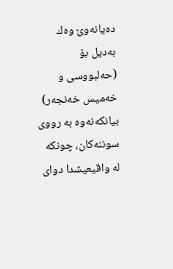ده‌یانه‌وێ‌ وه‌ك به‌دیل بۆ (حه‌لبووسی و خه‌میس خه‌نجه‌ر) بیانكه‌نه‌وه‌ بە رووی سوننه‌كان، چونكه‌ له‌ واقیعیشدا دوای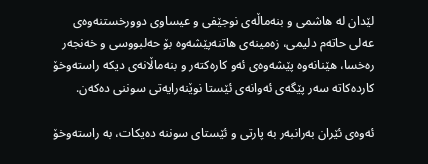لێدان له‌ هاشمی و بنه‌ماڵه‌ی نوجێفی و عیساوی دوورخستنه‌وه‌ی عه‌لی حاته‌م دلیمی، زه‌مینه‌ی هاتنه‌پێشه‌وه‌ بۆ حه‌لبووسی و خه‌نجه‌ر ره‌خسا، هێنانه‌وه‌ پێشه‌وه‌ی ئه‌و كاره‌كته‌ر و بنه‌ماڵانه‌ی دیكه‌ راسته‌وخۆ كارده‌كاته‌ سه‌ر پێگه‌ی ئه‌وانه‌ی ئێستا نوێنه‌رایه‌تی سوننی ده‌كه‌ن.

ئه‌وه‌ی ئێران به‌رانبه‌ر به‌ پارتی و ئێستای سوننه‌ ده‌یکات، به‌ راسته‌وخۆ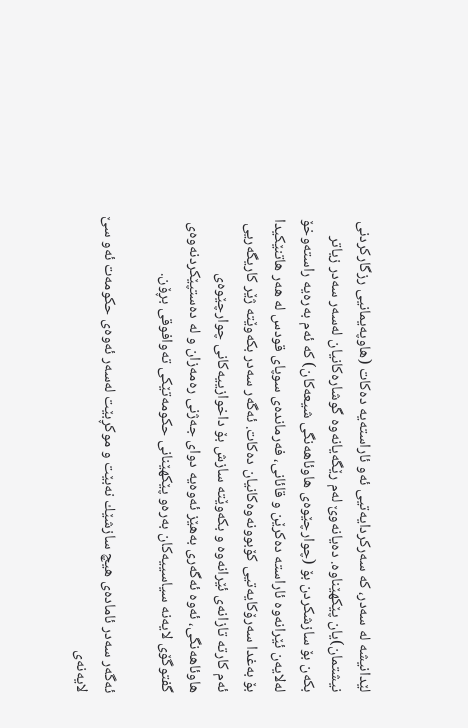لێدانیشه‌ له‌ سه‌در، كه‌ سه‌ركردایه‌تیی ئه‌و ئاراسته‌یه‌ ده‌كات (هاوپه‌یمانیی رزگاركردنی نیشتمان)یان پێكهێناوه‌. ده‌یانه‌وێ‌ له‌م رێگەیانه‌وه‌ گوشاره‌كانیان له‌سه‌ر سه‌در زیاتر بكه‌ن بۆ سازشكردن بۆ (چوارچێوه‌ی هاوئاهه‌نگی شیعه‌كان) كه‌ ئه‌م به‌ره‌یه‌ راسته‌وخۆ له‌لایه‌ن ئێرانه‌وه‌ ئاراسته‌ ده‌كرێن و قائانی، فه‌رمانده‌ی سوپای قودس له‌ هه‌ر هاتنێكیدا بۆ به‌غدا سه‌رۆكایه‌تیی كۆبوونه‌وه‌كانیان ده‌كات. ئه‌گه‌ر سه‌در بكه‌وێته‌ ژێر كاریگه‌ریی ئه‌م كارته‌ تازانه‌ی ئێرانه‌وه ‌و بكه‌وێته‌ سازش بۆ داخوازییه‌كانی چوارچێوه‌ی هاوئاهه‌نگی، ئه‌وه‌ ئه‌گه‌ری به‌هێز ئه‌وه‌یه‌ دوای جه‌ژنی ره‌مه‌زان و له‌ ده‌ستپێكردنه‌وه‌ی گفتوگۆی لایه‌نه‌ سیاسییه‌كان به‌ره‌و پێكهێنانی حكومه‌تێكی ته‌وافوقی بڕۆن.

ئه‌گه‌ر سه‌در ئاماده‌ی هیچ سازشێك نه‌بێت و موكڕبێت له‌سه‌ر ئه‌وه‌ی حكومه‌ت ئه‌و سێ لایه‌نه‌ی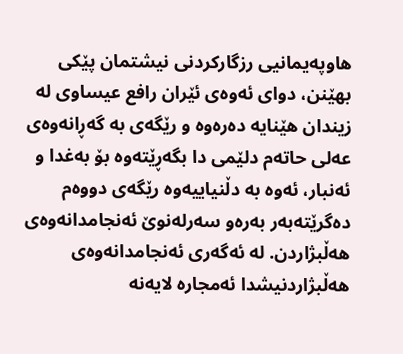هاوپه‌یمانیی رزگاركردنی نیشتمان پێكی بهێنن، دوای ئه‌وه‌ی ئێران رافع عیساوی له‌ زیندان هێنایه‌ ده‌ره‌وه ‌و رێگه‌ی به‌ گه‌ڕانه‌وەی‌ عه‌لی حاته‌م دلێمی دا بگه‌ڕێته‌وه‌ بۆ به‌غدا و ئه‌نبار، ئه‌وه‌ به ‌دڵنیاییه‌وه‌ رێگه‌ی دووه‌م ده‌گرێته‌به‌ر به‌ره‌و سه‌رله‌نوێ‌ ئه‌نجامدانه‌وه‌ی هه‌ڵبژاردن. له‌ ئه‌گه‌ری ئه‌نجامدانه‌وه‌ی هه‌ڵبژاردنیشدا ئه‌مجاره‌ لایه‌نه‌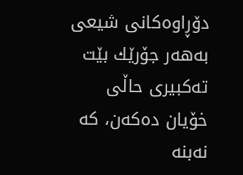دۆڕاوه‌كانی شیعی به‌هه‌ر جۆرێك بێت ته‌کبیری حاڵی خۆیان ده‌كه‌ن، كه‌ نه‌بنه‌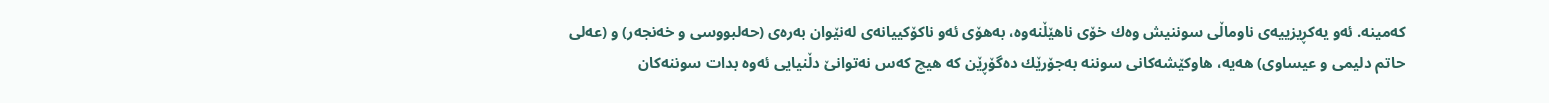كه‌مینه‌. ئه‌و یه‌كڕیزییه‌ی ناوماڵی سوننیش وه‌ك خۆی ناهێڵنه‌وه‌، به‌هۆی ئه‌و ناكۆكییانه‌ی له‌نێوان به‌ره‌ی (حه‌لبووسی و خه‌نجه‌ر) و (عه‌لی حاتم دلیمی و عیساوی) هه‌یه‌، هاوكێشه‌كانی سوننه‌ به‌جۆرێك ده‌گۆڕێن كه‌ هیچ كه‌س نه‌توانێ‌ دڵنیایی ئه‌وه‌ بدات سوننه‌كان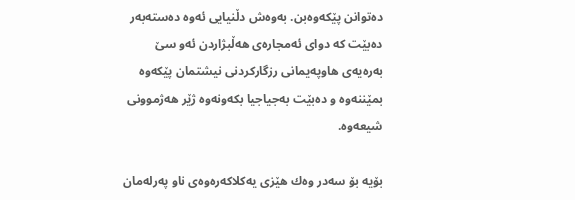ده‌توانن پێكه‌وه‌بن. به‌وه‌ش دڵنیایی ئه‌وه‌ ده‌سته‌به‌ر ده‌بێت كه‌ دوای ئه‌مجاره‌ی هه‌ڵبژاردن ئه‌و سێ‌ به‌ره‌یه‌ی هاوپه‌یمانی رزگاركردنی نیشتمان پێكه‌وه‌ بمێننه‌وه ‌و ده‌بێت به‌جیاجیا بكه‌ونه‌وه‌ ژێر هه‌ژموونی شیعه‌وه‌.

بۆیه‌ بۆ سه‌در وه‌ك هێزی یه‌كلاكه‌ره‌وه‌ی ناو په‌رله‌مان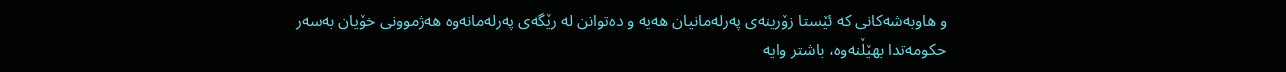و هاوبه‌شه‌كانی كه‌‌ ئێستا زۆرینه‌ی په‌رله‌مانیان هه‌یه‌ و ده‌توانن له‌ رێگه‌ی په‌رله‌مانه‌وه‌ هه‌ژموونی خۆیان به‌سه‌ر حكومه‌تدا بهێڵنه‌وه‌، باشتر وایه‌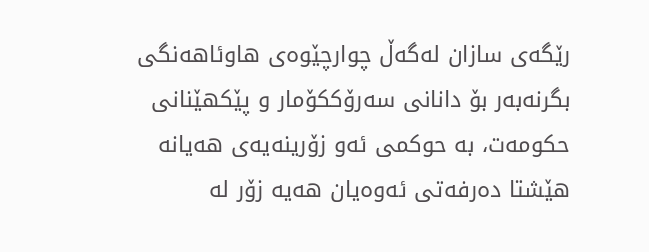رێگەی سازان له‌گه‌ڵ چوارچێوه‌ی ها‌وئاهه‌نگی بگرنه‌به‌ر بۆ دانانی سه‌رۆككۆمار و پێكهێنانی حكومه‌ت، به ‌حوكمی ئه‌و زۆرینه‌یه‌ی هه‌یانه‌ هێشتا ده‌رفه‌تی ئه‌وه‌یان هه‌یه‌ زۆر له‌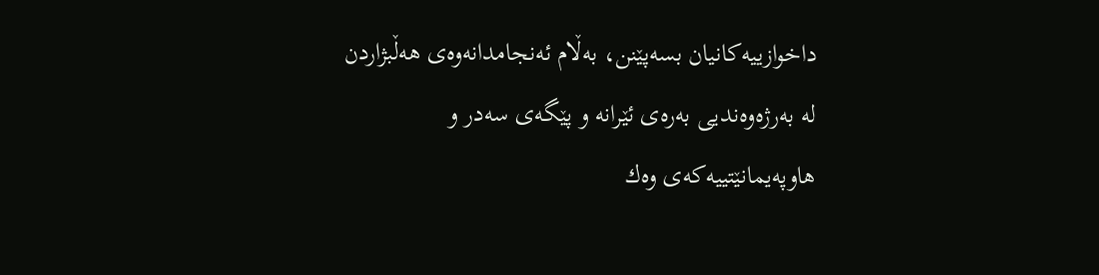داخوازییه‌كانیان بسه‌پێنن، به‌ڵام ئه‌نجامدانه‌وه‌ی هه‌ڵبژاردن له ‌به‌رژه‌وه‌ندیی به‌ره‌ی ئێرانه‌ و پێگه‌ی سه‌در و هاوپه‌یمانێتییه‌كه‌ی وه‌ك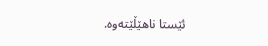ئێستا ناهێڵێته‌وه‌.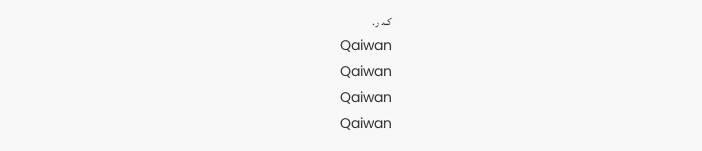ک. ر.
Qaiwan
Qaiwan
Qaiwan
Qaiwan